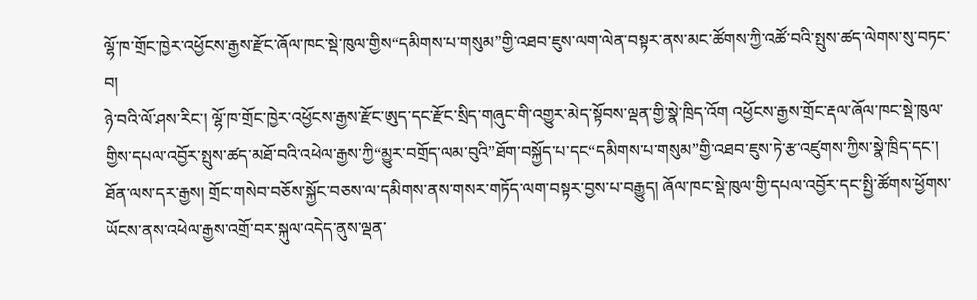ལྷོ་ཁ་གྲོང་ཁྱེར་འཕྱོངས་རྒྱས་རྫོང་ཞོལ་ཁང་སྡེ་ཁུལ་གྱིས“དམིགས་པ་གསུམ”གྱི་འཐབ་ཇུས་ལག་ལེན་བསྟར་ནས་མང་ཚོགས་ཀྱི་འཚོ་བའི་སྤུས་ཚད་ལེགས་སུ་བཏང་བ།
ཉེ་བའི་ལོ་ཤས་རིང་། ལྷོ་ཁ་གྲོང་ཁྱེར་འཕྱོངས་རྒྱས་རྫོང་ཨུད་དང་རྫོང་སྲིད་གཞུང་གི་འགྱུར་མེད་སྟོབས་ལྡན་གྱི་སྣེ་ཁྲིད་འོག འཕྱོངས་རྒྱས་གྲོང་རྡལ་ཞོལ་ཁང་སྡེ་ཁུལ་གྱིས་དཔལ་འབྱོར་སྤུས་ཚད་མཐོ་བའི་འཕེལ་རྒྱས་ཀྱི“མྱུར་བགྲོད་ལམ་བུའི”ཐོག་བསྐྱོད་པ་དང“དམིགས་པ་གསུམ”གྱི་འཐབ་ཇུས་ཏེ་རྩ་འཛུགས་ཀྱིས་སྣེ་ཁྲིད་དང་། ཐོན་ལས་དར་རྒྱས། གྲོང་གསེབ་བཅོས་སྐྱོང་བཅས་ལ་དམིགས་ནས་གསར་གཏོད་ལག་བསྟར་བྱས་པ་བརྒྱུད། ཞོལ་ཁང་སྡེ་ཁུལ་གྱི་དཔལ་འབྱོར་དང་སྤྱི་ཚོགས་ཕྱོགས་ཡོངས་ནས་འཕེལ་རྒྱས་འགྲོ་བར་སྐུལ་འདེད་ནུས་ལྡན་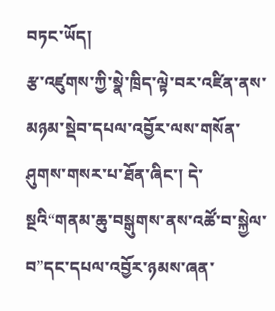བཏང་ཡོད།
རྩ་འཛུགས་ཀྱི་སྣེ་ཁྲིད་ལྟེ་བར་འཛིན་ནས་མཉམ་སྡེབ་དཔལ་འབྱོར་ལས་གསོན་ཤུགས་གསར་པ་ཐོན་ཞིང་། དེ་སྔའི“གནམ་ཆུ་བསྒུགས་ནས་འཚོ་བ་སྐྱེལ་བ”དང་དཔལ་འབྱོར་ཉམས་ཞན་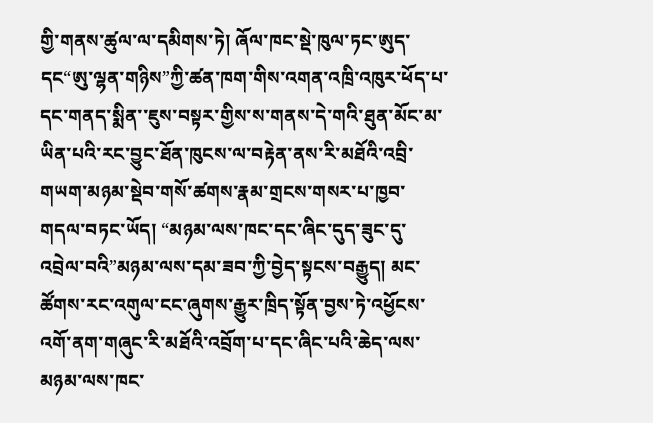གྱི་གནས་ཚུལ་ལ་དམིགས་ཏེ། ཞོལ་ཁང་སྡེ་ཁུལ་ཏང་ཨུད་དང“ཨུ་ལྷན་གཉིས”ཀྱི་ཚན་ཁག་གིས་འགན་འཁྲི་འཁུར་ཕོད་པ་དང་གནད་སྨིན་་ཇུས་བསྟར་གྱིས་ས་གནས་དེ་གའི་ཐུན་མོང་མ་ཡིན་པའི་རང་བྱུང་ཐོན་ཁུངས་ལ་བརྟེན་ནས་རི་མཐོའི་འབྲི་གཡག་མཉམ་སྡེབ་གསོ་ཚགས་རྣམ་གྲངས་གསར་པ་ཁྱབ་གདལ་བཏང་ཡོད། “མཉམ་ལས་ཁང་དང་ཞིང་དུད་ཟུང་དུ་འབྲེལ་བའི”མཉམ་ལས་དམ་ཟབ་ཀྱི་བྱེད་སྟངས་བརྒྱུད། མང་ཚོགས་རང་འགུལ་ངང་ཞུགས་རྒྱུར་ཁྲིད་སྟོན་བྱས་ཏེ་འཕྱོངས་འགོ་ནག་གཞུང་རི་མཐོའི་འབྲོག་པ་དང་ཞིང་པའི་ཆེད་ལས་མཉམ་ལས་ཁང་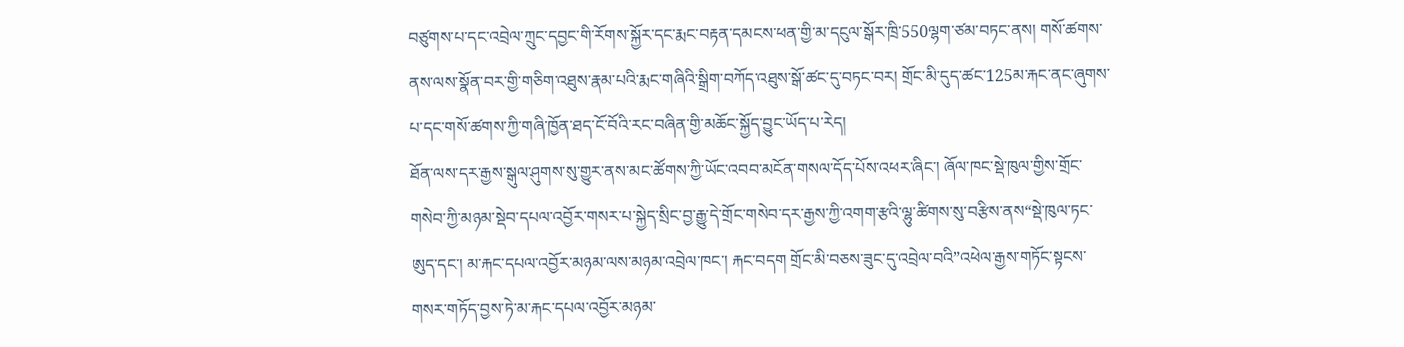བཙུགས་པ་དང་འབྲེལ་ཀྲུང་དབྱང་གི་རོགས་སྐྱོར་དང་རྨང་བརྟན་དམངས་ཕན་གྱི་མ་དངུལ་སྒོར་ཁྲི་550ལྷག་ཙམ་བཏང་ནས། གསོ་ཚགས་ནས་ལས་སྣོན་བར་གྱི་གཅིག་འཐུས་རྣམ་པའི་རྨང་གཞིའི་སྒྲིག་བཀོད་འཐུས་སྒོ་ཚང་དུ་བཏང་བར། གྲོང་མི་དུད་ཚང་125མ་རྐང་ནང་ཞུགས་པ་དང་གསོ་ཚགས་ཀྱི་གཞི་ཁྱོན་ཐད་ངོ་བོའི་རང་བཞིན་གྱི་མཆོང་སྐྱོད་བྱུང་ཡོད་པ་རེད།
ཐོན་ལས་དར་རྒྱས་སྒུལ་ཤུགས་སུ་གྱུར་ནས་མང་ཚོགས་ཀྱི་ཡོང་འབབ་མངོན་གསལ་དོད་པོས་འཕར་ཞིང་། ཞོལ་ཁང་སྡེ་ཁུལ་གྱིས་གྲོང་གསེབ་ཀྱི་མཉམ་སྡེབ་དཔལ་འབྱོར་གསར་པ་སྐྱེད་སྲིང་བྱ་རྒྱུ་དེ་གྲོང་གསེབ་དར་རྒྱས་ཀྱི་འགག་རྩའི་ལྷུ་ཚིགས་སུ་བརྩིས་ནས“སྡེ་ཁུལ་ཏང་ཨུད་དང་། མ་རྐང་དཔལ་འབྱོར་མཉམ་ལས་མཉམ་འབྲེལ་ཁང་། རྐང་བདག གྲོང་མི་བཅས་ཟུང་དུ་འབྲེལ་བའི”འཕེལ་རྒྱས་གཏོང་སྟངས་གསར་གཏོད་བྱས་ཏེ་མ་རྐང་དཔལ་འབྱོར་མཉམ་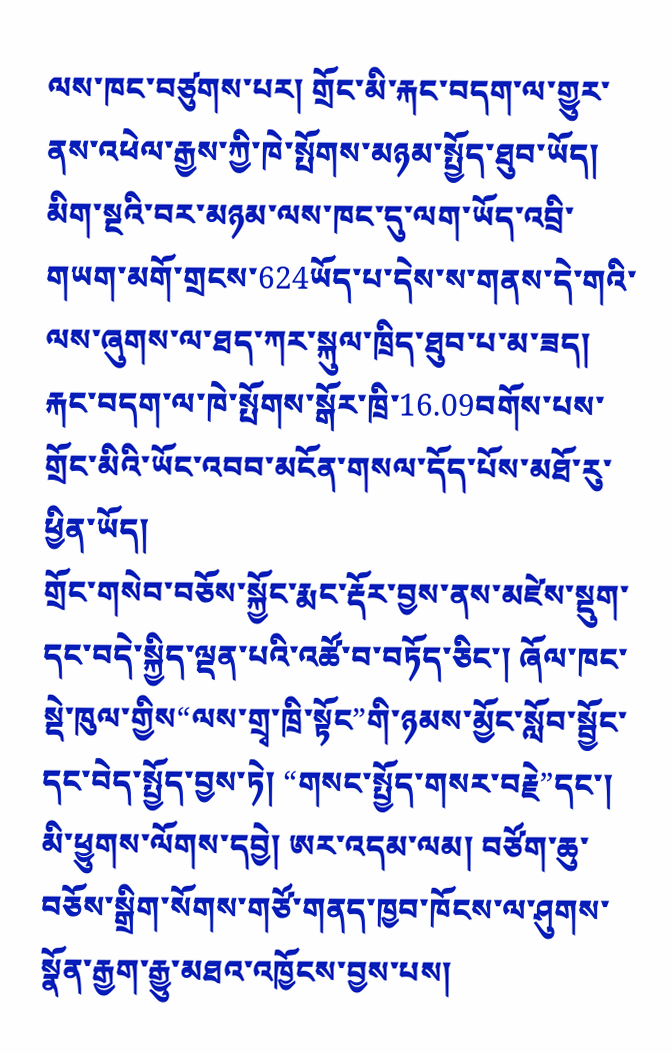ལས་ཁང་བཙུགས་པར། གྲོང་མི་རྐང་བདག་ལ་གྱུར་ནས་འཕེལ་རྒྱས་ཀྱི་ཁེ་སྤོགས་མཉམ་སྤྱོད་ཐུབ་ཡོད། མིག་སྔའི་བར་མཉམ་ལས་ཁང་དུ་ལག་ཡོད་འབྲི་གཡག་མགོ་གྲངས་624ཡོད་པ་དེས་ས་གནས་དེ་གའི་ལས་ཞུགས་ལ་ཐད་ཀར་སྐུལ་ཁྲིད་ཐུབ་པ་མ་ཟད། རྐང་བདག་ལ་ཁེ་སྤོགས་སྒོར་ཁྲི་16.09བགོས་པས་གྲོང་མིའི་ཡོང་འབབ་མངོན་གསལ་དོད་པོས་མཐོ་རུ་ཕྱིན་ཡོད།
གྲོང་གསེབ་བཅོས་སྐྱོང་རྨང་རྡོར་བྱས་ནས་མཛེས་སྡུག་དང་བདེ་སྐྱིད་ལྡན་པའི་འཚོ་བ་བཏོད་ཅིང་། ཞོལ་ཁང་སྡེ་ཁུལ་གྱིས“ལས་གྲྭ་ཁྲི་སྟོང”གི་ཉམས་མྱོང་སློབ་སྦྱོང་དང་བེད་སྤྱོད་བྱས་ཏེ། “གསང་སྤྱོད་གསར་བརྗེ”དང་། མི་ཕྱུགས་ལོགས་དབྱེ། ཨར་འདམ་ལམ། བཙོག་ཆུ་བཅོས་སྒྲིག་སོགས་གཙོ་གནད་ཁྱབ་ཁོངས་ལ་ཤུགས་སྣོན་རྒྱག་རྒྱུ་མཐའ་འཁྱོངས་བྱས་པས།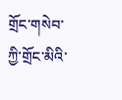གྲོང་གསེབ་ཀྱི་གྲོང་མིའི་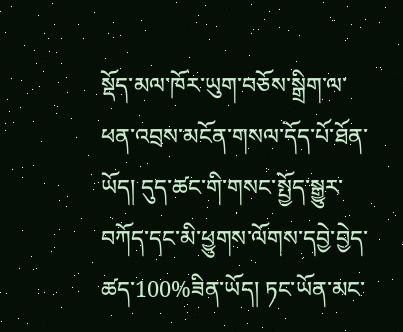སྡོད་མལ་ཁོར་ཡུག་བཅོས་སྒྲིག་ལ་ཕན་འབྲས་མངོན་གསལ་དོད་པོ་ཐོན་ཡོད། དུད་ཚང་གི་གསང་སྤྱོད་སྒྱུར་བཀོད་དང་མི་ཕྱུགས་ལོགས་དབྱེ་བྱེད་ཚད་100%ཟིན་ཡོད། ཏང་ཡོན་མང་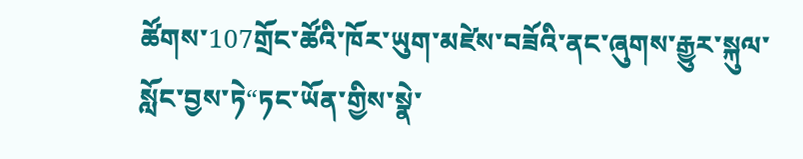ཚོགས་107གྲོང་ཚོའི་ཁོར་ཡུག་མཛེས་བཟོའི་ནང་ཞུགས་རྒྱུར་སྐུལ་སློང་བྱས་ཏེ“ཏང་ཡོན་གྱིས་སྣེ་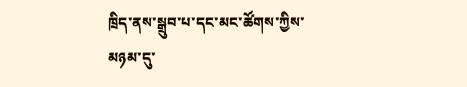ཁྲིད་ནས་སྒྲུབ་པ་དང་མང་ཚོགས་ཀྱིས་མཉམ་དུ་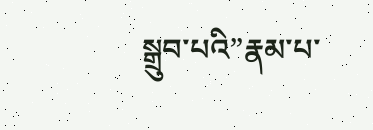སྒྲུབ་པའི”རྣམ་པ་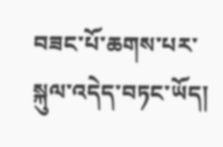བཟང་པོ་ཆགས་པར་སྐུལ་འདེད་བཏང་ཡོད།